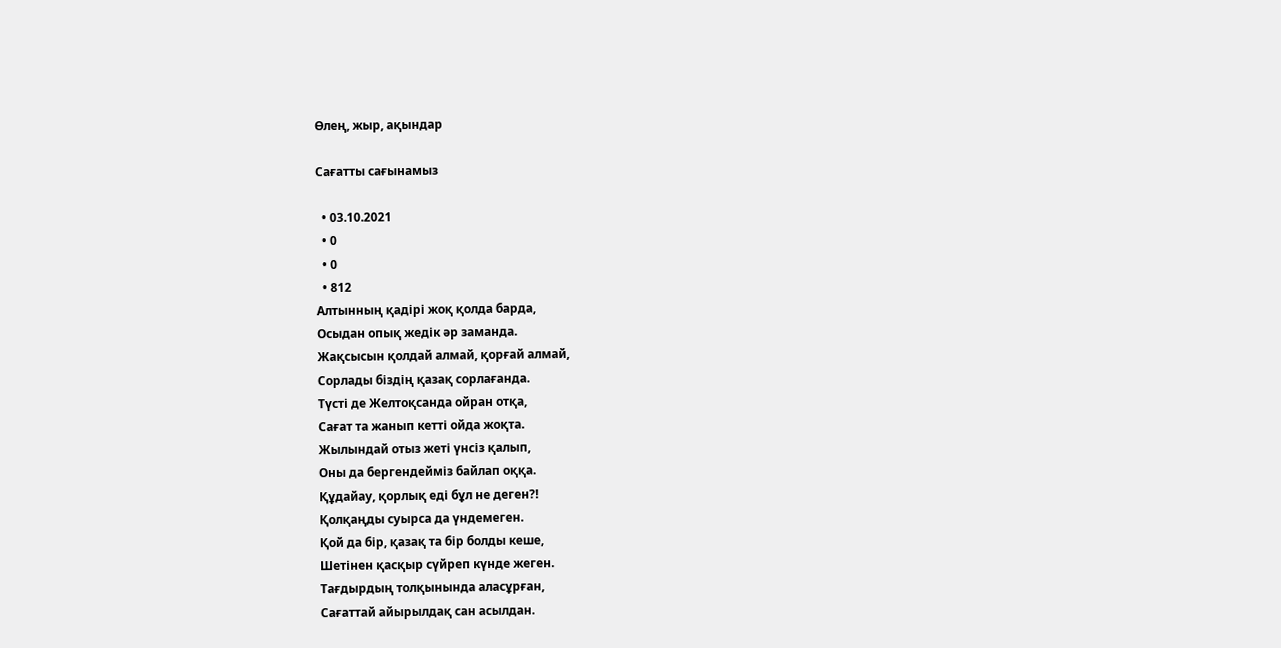Өлең, жыр, ақындар

Сағатты сағынамыз

  • 03.10.2021
  • 0
  • 0
  • 812
Алтынның қадірі жоқ қолда барда,
Осыдан опық жедік әр заманда.
Жақсысын қолдай алмай, қорғай алмай,
Сорлады біздің қазақ сорлағанда.
Түсті де Желтоқсанда ойран отқа,
Сағат та жанып кетті ойда жоқта.
Жылындай отыз жеті үнсіз қалып,
Оны да бергендейміз байлап оққа.
Құдайау, қорлық еді бұл не деген?!
Қолқаңды суырса да үндемеген.
Қой да бір, қазақ та бір болды кеше,
Шетінен қасқыр сүйреп күнде жеген.
Тағдырдың толқынында аласұрған,
Сағаттай айырылдақ сан асылдан.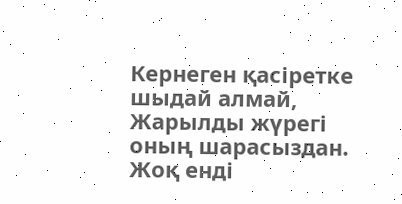Кернеген қасіретке шыдай алмай,
Жарылды жүрегі оның шарасыздан.
Жоқ енді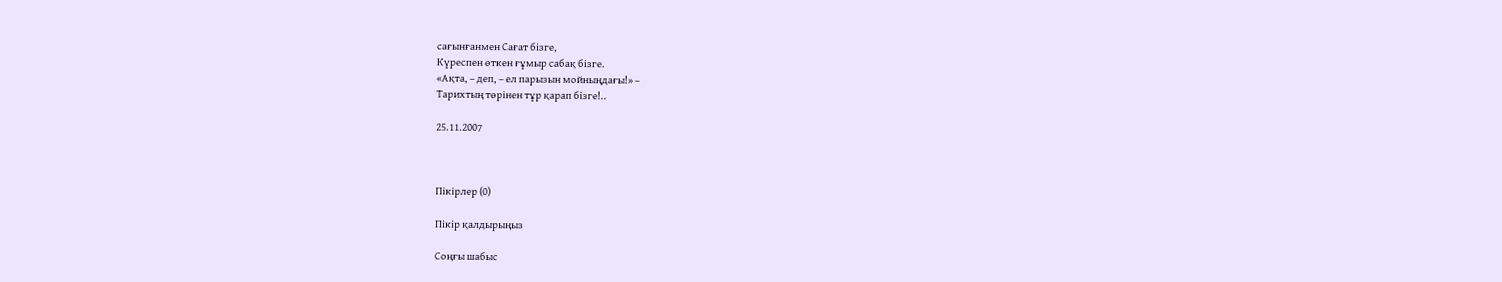сағынғанмен Сағат бізге,
Күреспен өткен ғұмыр сабақ бізге.
«Ақта, – деп, – ел парызын мойныңдағы!» –
Тарихтың төрінен тұр қарап бізге!..

25.11.2007



Пікірлер (0)

Пікір қалдырыңыз

Соңғы шабыс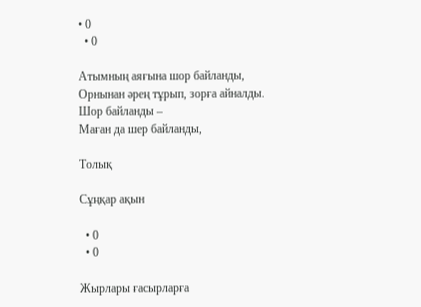• 0
  • 0

Атымның аяғына шор байланды,
Орнынан әрең тұрып, зорға айналды.
Шор байланды –
Маған да шер байланды,

Толық

Сұңқар ақын

  • 0
  • 0

Жырлары ғасырларға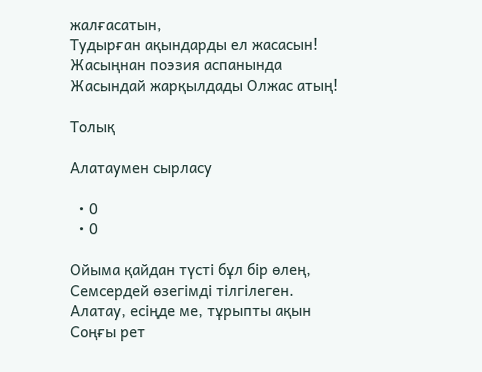жалғасатын,
Тудырған ақындарды ел жасасын!
Жасыңнан поэзия аспанында
Жасындай жарқылдады Олжас атың!

Толық

Алатаумен сырласу

  • 0
  • 0

Ойыма қайдан түсті бұл бір өлең,
Семсердей өзегімді тілгілеген.
Алатау, есіңде ме, тұрыпты ақын
Соңғы рет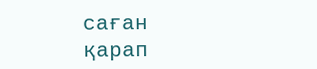саған қарап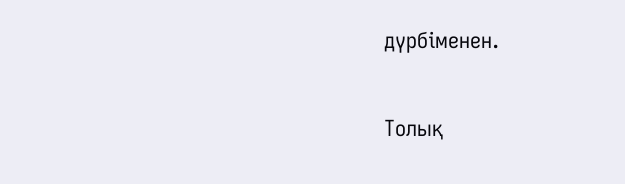дүрбіменен.

Толық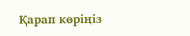Қарап көріңіз